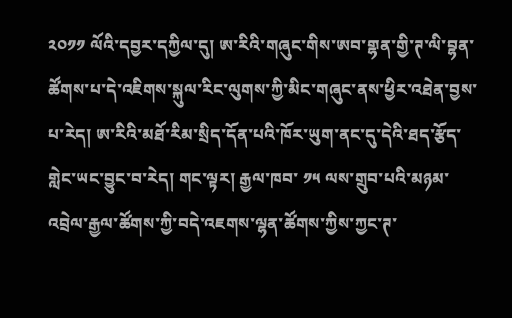༢༠༡༡ ལོའི་དབྱར་དཀྱིལ་དུ། ཨ་རིའི་གཞུང་གིས་ཨབ་གྷན་གྱི་ཊ་ལི་བྷན་ཚོགས་པ་དེ་འཇིགས་སྐུལ་རིང་ལུགས་ཀྱི་མིང་གཞུང་ནས་ཕྱིར་འཐེན་བྱས་པ་རེད། ཨ་རིའི་མཐོ་རིམ་སྲིད་དོན་པའི་ཁོར་ཡུག་ནང་དུ་དེའི་ཐད་རྩོད་གླེང་ཡང་བྱུང་བ་རེད། གང་ལྟར། རྒྱལ་ཁབ་ ༡༥ ལས་གྲུབ་པའི་མཉམ་འབྲེལ་རྒྱལ་ཚོགས་ཀྱི་བདེ་འཇགས་ལྷན་ཚོགས་ཀྱིས་ཀྱང་ཊ་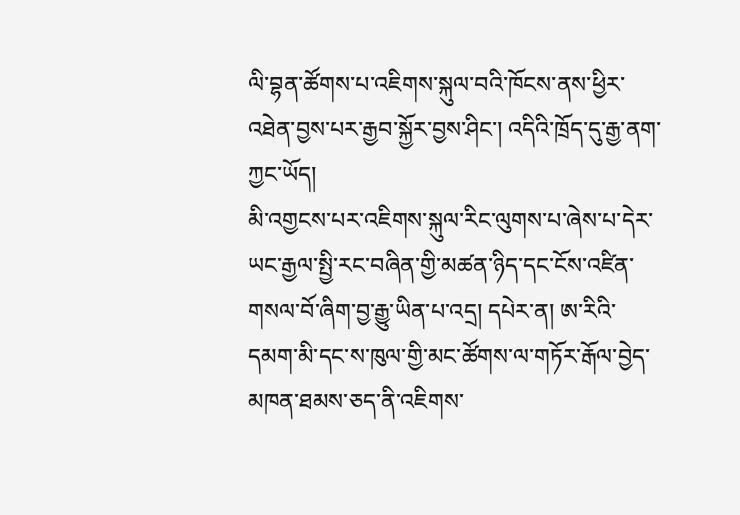ལི་བྷན་ཚོགས་པ་འཇིགས་སྐུལ་བའི་ཁོངས་ནས་ཕྱིར་འཐེན་བྱས་པར་རྒྱབ་སྐྱོར་བྱས་ཤིང་། འདིའི་ཁྲོད་དུ་རྒྱ་ནག་ཀྱང་ཡོད།
མི་འགྱངས་པར་འཇིགས་སྐུལ་རིང་ལུགས་པ་ཞེས་པ་དེར་ཡང་རྒྱལ་སྤྱི་རང་བཞིན་གྱི་མཚན་ཉིད་དང་ངོས་འཛིན་གསལ་བོ་ཞིག་བྱ་རྒྱུ་ཡིན་པ་འདྲ། དཔེར་ན། ཨ་རིའི་དམག་མི་དང་ས་ཁུལ་གྱི་མང་ཚོགས་ལ་གཏོར་རྒོལ་བྱེད་མཁན་ཐམས་ཅད་ནི་འཇིགས་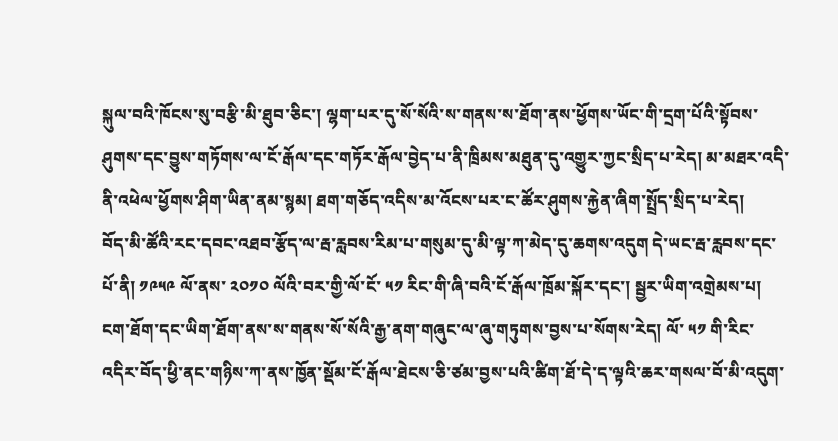སྐུལ་བའི་ཁོངས་སུ་བརྩི་མི་ཐུབ་ཅིང་། ལྷག་པར་དུ་སོ་སོའི་ས་གནས་ས་ཐོག་ནས་ཕྱོགས་ཡོང་གི་དྲག་པོའི་སྟོབས་ཤུགས་དང་བྱུས་གཏོགས་ལ་ངོ་རྒོལ་དང་གཏོར་རྒོལ་བྱེད་པ་ནི་ཁྲིམས་མཐུན་དུ་འགྱུར་ཀྱང་སྲིད་པ་རེད། མ་མཐར་འདི་ནི་འཕེལ་ཕྱོགས་ཤིག་ཡིན་ནམ་སྙམ། ཐག་གཅོད་འདིས་མ་འོངས་པར་ང་ཚོར་ཤུགས་རྐྱེན་ཞིག་སྤྲོད་སྲིད་པ་རེད།
བོད་མི་ཚོའི་རང་དབང་འཐབ་རྩོད་ལ་རྦ་རླབས་རིམ་པ་གསུམ་དུ་མི་ལྟ་ཀ་མེད་དུ་ཆགས་འདུག དེ་ཡང་རྦ་རླབས་དང་པོ་ནི། ༡༩༥༩ ལོ་ནས་ ༢༠༡༠ ལོའི་བར་གྱི་ལོ་ངོ་ ༥༡ རིང་གི་ཞི་བའི་ངོ་རྒོལ་ཁྲོམ་སྐོར་དང་། སྦྱར་ཡིག་འགྲེམས་པ། ངག་ཐོག་དང་ཡིག་ཐོག་ནས་ས་གནས་སོ་སོའི་རྒྱ་ནག་གཞུང་ལ་ཞུ་གཏུགས་བྱས་པ་སོགས་རེད། ལོ་ ༥༡ གི་རིང་འདིར་བོད་ཕྱི་ནང་གཉིས་ཀ་ནས་ཁྱོན་སྡོམ་ངོ་རྒོལ་ཐེངས་ཅི་ཙམ་བྱས་པའི་ཚིག་ཐོ་དེ་ད་ལྟའི་ཆར་གསལ་བོ་མི་འདུག་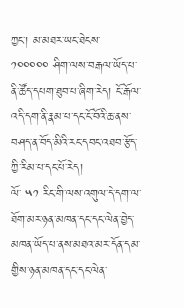ཀྱང་། མ་མཐར་ཡང་ཐེངས་ ༡༠༠༠༠༠ ཤིག་ལས་བརྒལ་ཡོད་པ་ནི་ཚོད་དཔག་ཐུབ་པ་ཞིག་རེད། ངོ་རྒོལ་འདི་དག་ནི་རྣམ་པ་དང་ངོ་བོའི་ཆ་ནས་བཤད་ན་བོད་མིའི་རང་དབང་འཐབ་རྩོད་ཀྱི་རིམ་པ་དང་པོ་རེད།
ལོ་ ༥༡ རིང་གི་ལས་འགུལ་དེ་དག་ལ་ཐོག་མར་ཉན་མཁན་དང་དང་ལེན་བྱེད་མཁན་ཡོད་པ་ནས་མཐའ་མར་དོན་དམ་གྱིས་ཉན་མཁན་དང་དང་ལེན་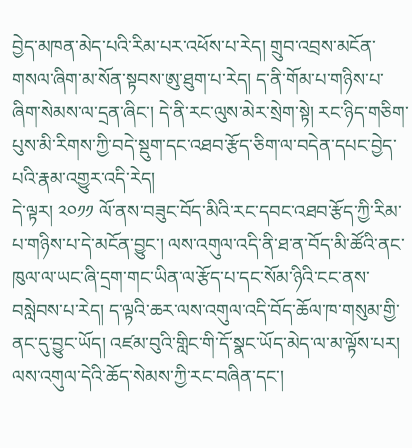བྱེད་མཁན་མེད་པའི་རིམ་པར་འཕོས་པ་རེད། གྲུབ་འབྲས་མངོན་གསལ་ཞིག་མ་སོན་སྟབས་ཨུ་ཐུག་པ་རེད། ད་ནི་གོམ་པ་གཉིས་པ་ཞིག་སེམས་ལ་དྲན་ཞིང་། དེ་ནི་རང་ལུས་མེར་སྲེག་སྟེ། རང་ཉིད་གཅིག་པུས་མི་རིགས་ཀྱི་བདེ་སྡུག་དང་འཐབ་རྩོད་ཅིག་ལ་བདེན་དཔང་བྱེད་པའི་རྣམ་འགྱུར་འདི་རེད།
དེ་ལྟར། ༢༠༡༡ ལོ་ནས་བཟུང་བོད་མིའི་རང་དབང་འཐབ་རྩོད་ཀྱི་རིམ་པ་གཉིས་པ་དེ་མངོན་བྱུང་། ལས་འགུལ་འདི་ནི་ཐ་ན་བོད་མི་ཚོའི་ནང་ཁུལ་ལ་ཡང་ཞི་དྲག་གང་ཡིན་ལ་རྩོད་པ་དང་སོམ་ཉིའི་ངང་ནས་བསླེབས་པ་རེད། ད་ལྟའི་ཆར་ལས་འགུལ་འདི་བོད་ཆོལ་ཁ་གསུམ་གྱི་ནང་དུ་བྱུང་ཡོད། འཛམ་བུའི་གླིང་གི་དོ་སྣང་ཡོད་མེད་ལ་མ་ལྟོས་པར། ལས་འགུལ་དེའི་ཆོད་སེམས་ཀྱི་རང་བཞིན་དང་།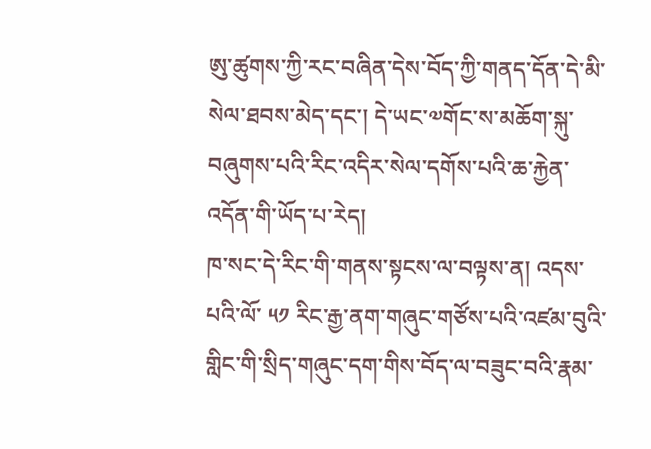ཨུ་ཚུགས་ཀྱི་རང་བཞིན་དེས་བོད་ཀྱི་གནད་དོན་དེ་མི་སེལ་ཐབས་མེད་དང་། དེ་ཡང་༧གོང་ས་མཆོག་སྐུ་བཞུགས་པའི་རིང་འདིར་སེལ་དགོས་པའི་ཆ་རྐྱེན་འདོན་གི་ཡོད་པ་རེད།
ཁ་སང་དེ་རིང་གི་གནས་སྟངས་ལ་བལྟས་ན། འདས་པའི་ལོ་ ༥༡ རིང་རྒྱ་ནག་གཞུང་གཙོས་པའི་འཛམ་བུའི་གླིང་གི་སྲིད་གཞུང་དག་གིས་བོད་ལ་བཟུང་བའི་རྣམ་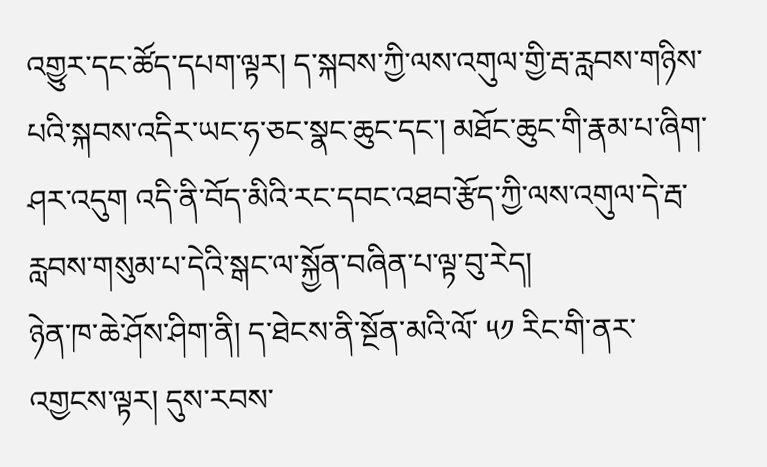འགྱུར་དང་ཚོད་དཔག་ལྟར། ད་སྐབས་ཀྱི་ལས་འགུལ་གྱི་རྦ་རླབས་གཉིས་པའི་སྐབས་འདིར་ཡང་ཧ་ཅང་སྣང་ཆུང་དང་། མཐོང་ཆུང་གི་རྣམ་པ་ཞིག་ཤར་འདུག འདི་ནི་བོད་མིའི་རང་དབང་འཐབ་རྩོད་ཀྱི་ལས་འགུལ་དེ་རྦ་རླབས་གསུམ་པ་དེའི་སྒང་ལ་སྐྱོན་བཞིན་པ་ལྟ་བུ་རེད།
ཉེན་ཁ་ཆེ་ཤོས་ཤིག་ནི། ད་ཐེངས་ནི་སྔོན་མའི་ལོ་ ༥༡ རིང་གི་ནར་འགྱངས་ལྟར། དུས་རབས་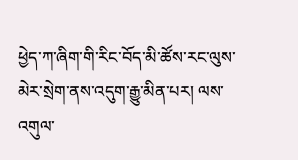ཕྱེད་ཀ་ཞིག་གི་རིང་བོད་མི་ཚོས་རང་ལུས་མེར་སྲེག་ནས་འདུག་རྒྱུ་མིན་པར། ལས་འགུལ་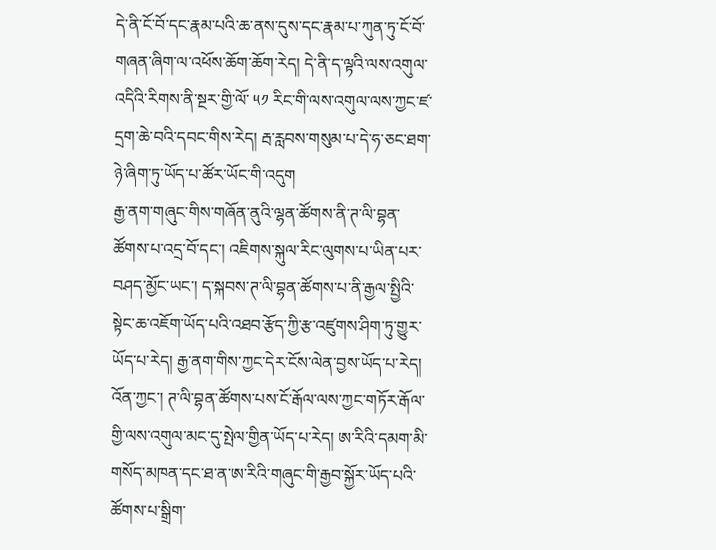དེ་ནི་ངོ་བོ་དང་རྣམ་པའི་ཆ་ནས་དུས་དང་རྣམ་པ་ཀུན་ཏུ་ངོ་བོ་གཞན་ཞིག་ལ་འཕོས་ཆོག་ཆོག་རེད། དེ་ནི་ད་ལྟའི་ལས་འགུལ་འདིའི་རིགས་ནི་སྔར་གྱི་ལོ་ ༥༡ རིང་གི་ལས་འགུལ་ལས་ཀྱང་ཛ་དྲག་ཆེ་བའི་དབང་གིས་རེད། རྦ་རླབས་གསུམ་པ་དེ་ཧ་ཅང་ཐག་ཉེ་ཞིག་ཏུ་ཡོད་པ་ཚོར་ཡོང་གི་འདུག
རྒྱ་ནག་གཞུང་གིས་གཞོན་ནུའི་ལྷན་ཚོགས་ནི་ཊ་ལི་བྷན་ཚོགས་པ་འདྲ་བོ་དང་། འཇིགས་སྐུལ་རིང་ལུགས་པ་ཡིན་པར་བཤད་མྱོང་ཡང་། ད་སྐབས་ཊ་ལི་བྷན་ཚོགས་པ་ནི་རྒྱལ་སྤྱིའི་སྟེང་ཆ་འཇོག་ཡོད་པའི་འཐབ་རྩོད་ཀྱི་རྩ་འཛུགས་ཤིག་ཏུ་གྱུར་ཡོད་པ་རེད། རྒྱ་ནག་གིས་ཀྱང་དེར་ངོས་ལེན་བྱས་ཡོད་པ་རེད། འོན་ཀྱང་། ཊ་ལི་བྷན་ཚོགས་པས་ངོ་རྒོལ་ལས་ཀྱང་གཏོར་རྒོལ་གྱི་ལས་འགུལ་མང་དུ་སྤེལ་གྱིན་ཡོད་པ་རེད། ཨ་རིའི་དམག་མི་གསོད་མཁན་དང་ཐ་ན་ཨ་རིའི་གཞུང་གི་རྒྱབ་སྐྱོར་ཡོད་པའི་ཚོགས་པ་སྒྲིག་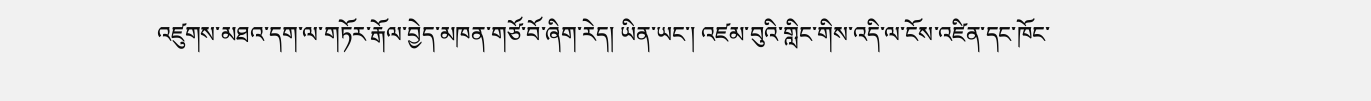འཛུགས་མཐའ་དག་ལ་གཏོར་རྒོལ་བྱེད་མཁན་གཙོ་བོ་ཞིག་རེད། ཡིན་ཡང་། འཛམ་བུའི་གླིང་གིས་འདི་ལ་ངོས་འཛིན་དང་ཁོང་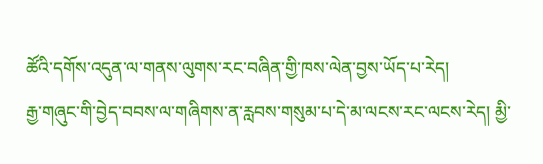ཚོའི་དགོས་འདུན་ལ་གནས་ལུགས་རང་བཞིན་གྱི་ཁས་ལེན་བྱས་ཡོད་པ་རེད།
རྒྱ་གཞུང་གི་བྱེད་བབས་ལ་གཞིགས་ན་རླབས་གསུམ་པ་དེ་མ་ལངས་རང་ལངས་རེད། མྱི་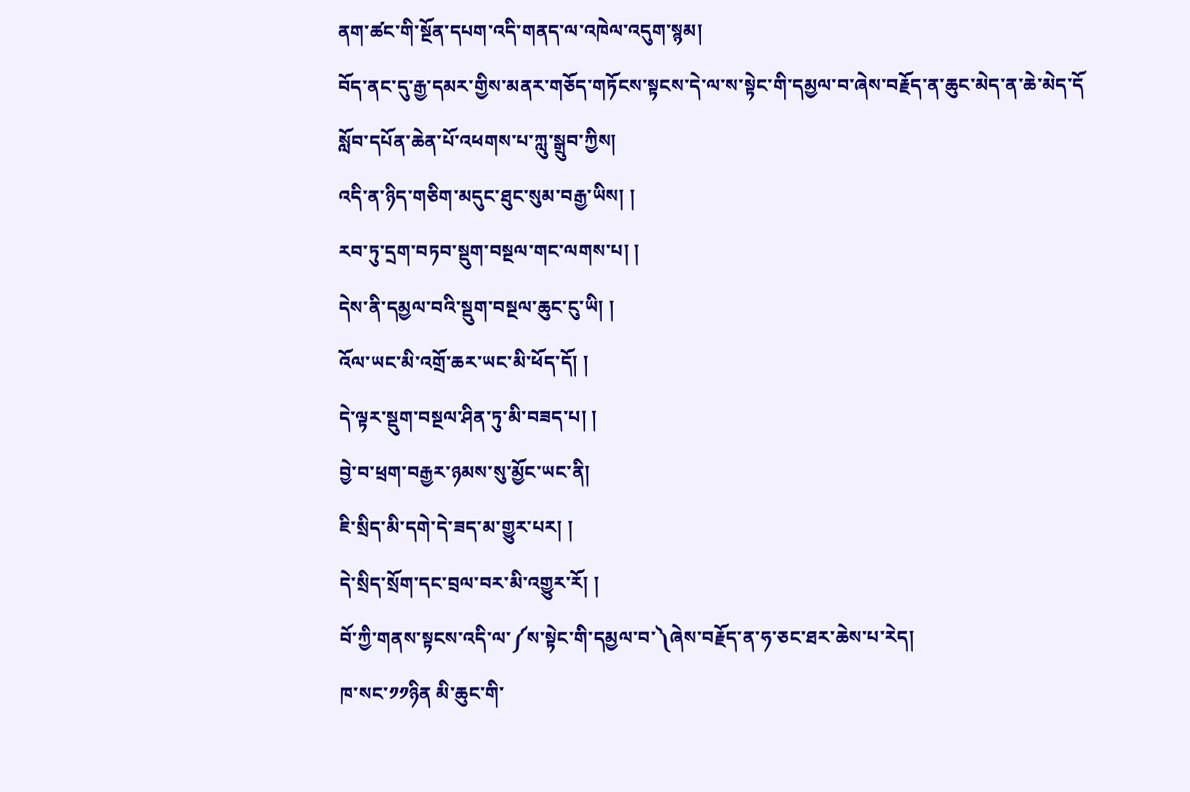ནག་ཚང་གི་སྔོན་དཔག་འདི་གནད་ལ་འཁེལ་འདུག་སྙམ།
བོད་ནང་དུ་རྒྱ་དམར་གྱིས་མནར་གཅོད་གཏོངས་སྟངས་དེ་ལ་ས་སྟེང་གི་དམྱལ་བ་ཞེས་བརྗོད་ན་ཆུང་མེད་ན་ཆེ་མེད་དོ
སློབ་དཔོན་ཆེན་པོ་འཕགས་པ་ཀླུ་སྒྲུབ་ཀྱིས།
འདི་ན་ཉིད་གཅིག་མདུང་ཐུང་སུམ་བརྒྱ་ཡིས། །
རབ་ཏུ་དྲག་བཏབ་སྡུག་བསྔལ་གང་ལགས་པ། །
དེས་ནི་དམྱལ་བའི་སྡུག་བསྔལ་ཆུང་ངུ་ཡི། །
འོལ་ཡང་མི་འགྲོ་ཆར་ཡང་མི་ཕོད་དོ། །
དེ་ལྟར་སྡུག་བསྔལ་ཤིན་ཏུ་མི་བཟད་པ། །
བྱེ་བ་ཕྲག་བརྒྱར་ཉམས་སུ་མྱོང་ཡང་ནི།
ཇི་སྲིད་མི་དགེ་དེ་ཟད་མ་གྱུར་པར། །
དེ་སྲིད་སྲོག་དང་བྲལ་བར་མི་འགྱུར་རོ། །
བོ་ཀྱི་གནས་སྟངས་འདི་ལ་༼ས་སྟེང་གི་དམྱལ་བ་༽ཞེས་བརྗོད་ན་ཧ་ཅང་ཐར་ཆེས་པ་རེད།
ཁ་སང་༡༡ཉིན མི་ཆུང་གི་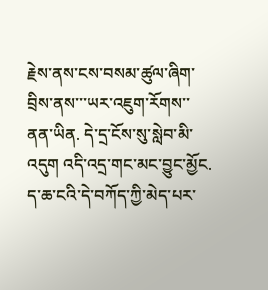རྗེས་ནས་ངས་བསམ་ཚུལ་ཞིག་བྲིས་ནས་་་ཡར་འཇུག་རོགས་་ནན་ཡིན. དེ་དྲ་ངོས་སུ་སླེབ་མི་འདུག འདི་འདྲ་གང་མང་བྱུང་མྱོང. ད་ཆ་ངའི་དེ་བཀོད་ཀྱི་མེད་པར་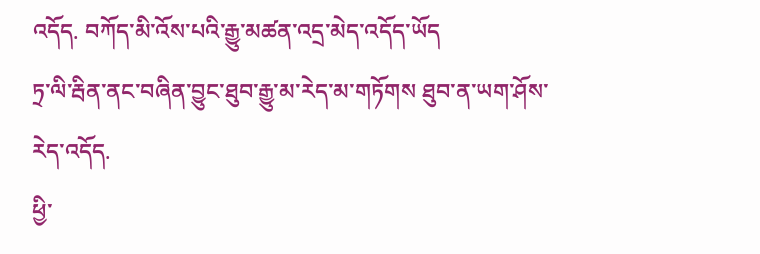འདོད. བཀོད་མི་འོས་པའི་རྒྱུ་མཚན་འདྲ་མེད་འདོད་ཡོད
ཏྲ་ལི་རྦིན་ནང་བཞིན་བྱུང་ཐུབ་རྒྱུ་མ་རེད་མ་གཏོགས ཐུབ་ན་ཡག་ཤོས་རེད་འདོད.
ཕྱི་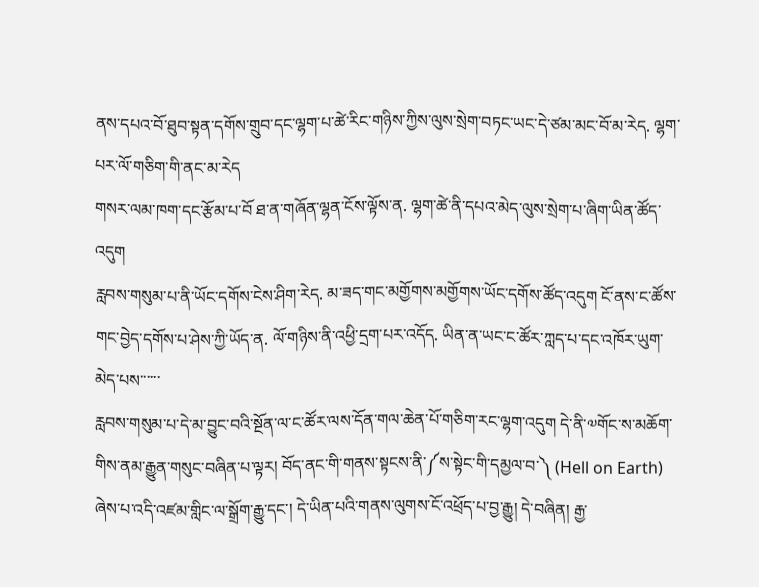ནས་དཔའ་བོ་ཐུབ་སྟན་དགོས་གྲུབ་དང་ལྷག་པ་ཚེ་རིང་གཉིས་ཀྱིས་ལུས་སྲེག་བཏང་ཡང་དེ་ཙམ་མང་བོ་མ་རེད. ལྷག་པར་ལོ་གཅིག་གི་ནང་མ་རེད
གསར་ལམ་ཁག་དང་རྩོམ་པ་བོ ཐ་ན་གཞོན་ལྷན་ངོས་ལྟོས་ན. ལྷག་ཚེ་ནི་དཔའ་མེད་ལུས་སྲེག་པ་ཞིག་ཡིན་ཚོད་འདུག
རླབས་གསུམ་པ་ནི་ཡོང་དགོས་ངེས་ཤིག་རེད. མ་ཟད་གང་མགྱོགས་མགྱོགས་ཡོང་དགོས་ཚོད་འདུག ངོ་ནས་ང་ཚོས་གང་བྱེད་དགོས་པ་ཤེས་ཀྱི་ཡོད་ན. ལོ་གཉིས་ནི་འཕྱི་དྲག་པར་འདོད. ཡིན་ན་ཡང་ང་ཚོར་ཀླད་པ་དང་འཁོར་ཡུག་མེད་པས་་་་་་
རླབས་གསུམ་པ་དེ་མ་བྱུང་བའི་སྔོན་ལ་ང་ཚོར་ལས་དོན་གལ་ཆེན་པོ་གཅིག་རང་ལྷག་འདུག དེ་ནི་༧གོང་ས་མཆོག་གིས་ནམ་རྒྱུན་གསུང་བཞིན་པ་ལྟར། བོད་ནང་གི་གནས་སྟངས་ནི་༼ས་སྟེང་གི་དམྱལ་བ་༽ (Hell on Earth) ཞེས་པ་འདི་འཛམ་གླིང་ལ་སྒྲོག་རྒྱུ་དང་། དེ་ཡིན་པའི་གནས་ལུགས་ངོ་འཕྲོད་པ་བྱ་རྒྱུ། དེ་བཞིན། རྒྱ་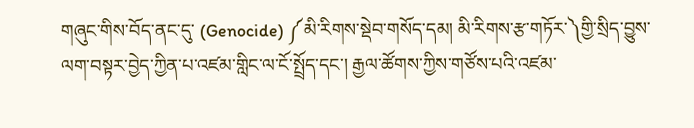གཞུང་གིས་བོད་ནང་དུ་ (Genocide) ༼མི་རིགས་སྡེབ་གསོད་དམ། མི་རིགས་རྩ་གཏོར་༽གྱི་སྲིད་བྱུས་ལག་བསྟར་བྱེད་ཀྱིན་པ་འཛམ་གླིང་ལ་ངོ་སྤྲོད་དང་། རྒྱལ་ཚོགས་ཀྱིས་གཙོས་པའི་འཛམ་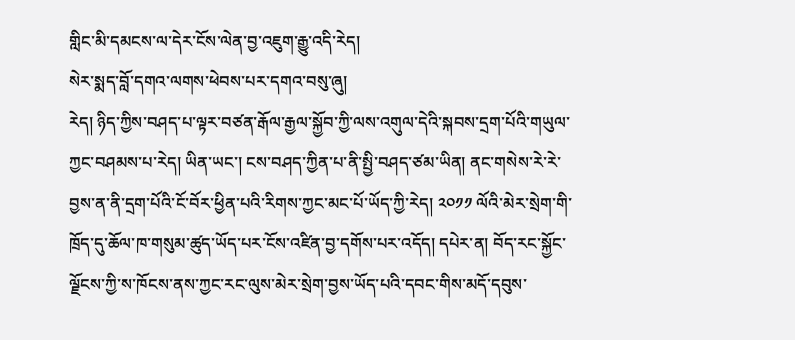གླིང་མི་དམངས་ལ་དེར་ངོས་ལེན་བྱ་འཇུག་རྒྱུ་འདི་རེད།
སེར་སྨད་བློ་དགའ་ལགས་ཕེབས་པར་དགའ་བསུ་ཞུ།
རེད། ཉིད་ཀྱིས་བཤད་པ་ལྟར་བཙན་རྒོལ་རྒྱལ་སྐྱོབ་ཀྱི་ལས་འགུལ་དེའི་སྐབས་དྲག་པོའི་གཡུལ་ཀྱང་བཤམས་པ་རེད། ཡིན་ཡང་། ངས་བཤད་ཀྱིན་པ་ནི་སྤྱི་བཤད་ཙམ་ཡིན། ནང་གསེས་རེ་རེ་བྱས་ན་ནི་དྲག་པོའི་ངོ་བོར་ཕྱིན་པའི་རིགས་ཀྱང་མང་པོ་ཡོད་ཀྱི་རེད། ༢༠༡༡ ལོའི་མེར་སྲེག་གི་ཁྲོད་དུ་ཆོལ་ཁ་གསུམ་ཚུད་ཡོད་པར་ངོས་འཛིན་བྱ་དགོས་པར་འདོད། དཔེར་ན། བོད་རང་སྐྱོང་ལྗོངས་ཀྱི་ས་ཁོངས་ནས་ཀྱང་རང་ལུས་མེར་སྲེག་བྱས་ཡོད་པའི་དབང་གིས་མདོ་དབུས་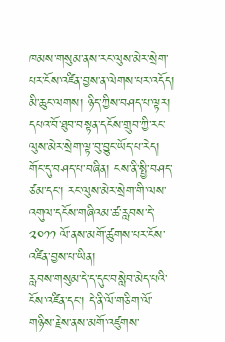ཁམས་གསུམ་ནས་རང་ལུས་མེར་སྲེག་པར་ངོས་འཛིན་བྱས་ན་ལེགས་པར་འདོད།
མི་ཆུང་ལགས། ཉིད་ཀྱིས་བཤད་པ་ལྟར། དཔའ་བོ་ཐུབ་བསྟན་དངོས་གྲུབ་ཀྱི་རང་ལུས་མེར་སྲེག་ལྟ་བུ་བྱུང་ཡོད་པ་རེད། གོང་དུ་བཤད་པ་བཞིན། ངས་ནི་སྤྱི་བཤད་ཙམ་དང་། རང་ལུས་མེར་སྲེག་གི་ལས་འགུལ་དངོས་གཞིའམ་ཚ་རླབས་དེ་ ༢༠༡༡ ལོ་ནས་མགོ་ཚུགས་པར་ངོས་འཛིན་བྱས་པ་ཡིན།
རླབས་གསུམ་དེ་ད་དུང་བསླེབ་མེད་པའི་ངོས་འཛིན་དང་། དེ་ནི་ལོ་གཅིག་ལོ་གཉིས་རྗེས་ནས་མགོ་འཛུགས་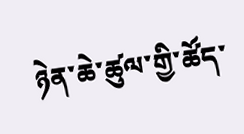ཉེན་ཆེ་ཚུལ་གྱི་ཚོད་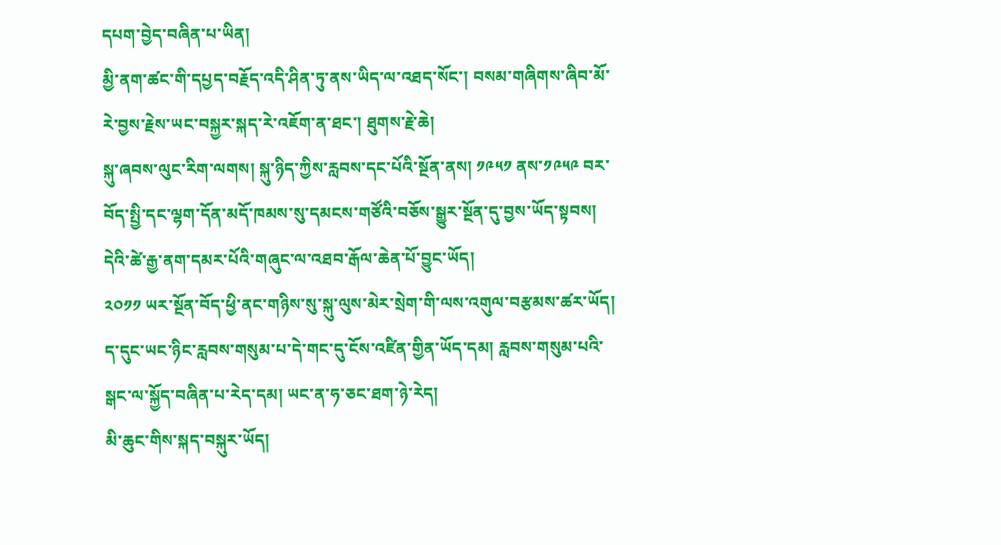དཔག་བྱེད་བཞིན་པ་ཡིན།
མྱི་ནག་ཚང་གི་དཔྱད་བརྗོད་འདི་ཤིན་ཏུ་ནས་ཡིད་ལ་འཐད་སོང་། བསམ་གཞིགས་ཞིབ་མོ་རེ་བྱས་རྗེས་ཡང་བསྐྱར་སྐད་རེ་འཇོག་ན་ཐང་། ཐུགས་རྗེ་ཆེ།
སྐུ་ཞབས་ལུང་རིག་ལགས། སྐུ་ཉིད་ཀྱིས་རླབས་དང་པོའི་སྔོན་ནས། ༡༩༥༡ ནས་༡༩༥༩ བར་བོད་སྤྱི་དང་ལྷག་དོན་མདོ་ཁམས་སུ་དམངས་གཙོའི་བཅོས་སྒྱུར་སྔོན་དུ་བྱས་ཡོད་སྟབས། དེའི་ཚེ་རྒྱ་ནག་དམར་པོའི་གཞུང་ལ་འཐབ་རྒོལ་ཆེན་པོ་བྱུང་ཡོད།
༢༠༡༡ ཡར་སྔོན་བོད་ཕྱི་ནང་གཉིས་སུ་སྐུ་ལུས་མེར་སྲེག་གི་ལས་འགུལ་བརྩམས་ཚར་ཡོད།
ད་དུང་ཡང་ཉིང་རླབས་གསུམ་པ་དེ་གང་དུ་ངོས་འཛིན་གྱིན་ཡོད་དམ། རླབས་གསུམ་པའི་སྒང་ལ་སྐྱོད་བཞིན་པ་རེད་དམ། ཡང་ན་ཧ་ཅང་ཐག་ཉེ་རེད།
མི་ཆུང་གིས་སྐད་བསྐུར་ཡོད།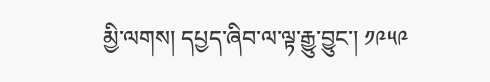མྱི་ལགས། དཔྱད་ཞིབ་ལ་ལྟ་རྒྱུ་བྱུང་། ༡༩༥༩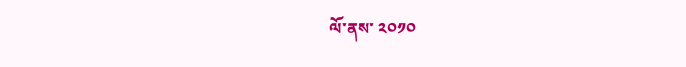ལོ་ནས་ ༢༠༡༠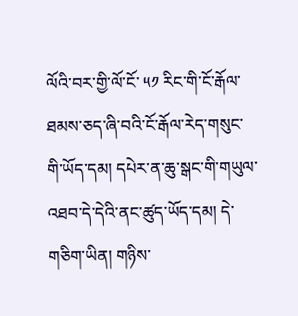ལོའི་བར་གྱི་ལོ་ངོ་ ༥༡ རིང་གི་ངོ་རྒོལ་ཐམས་ཅད་ཞི་བའི་ངོ་རྒོལ་རེད་གསུང་གི་ཡོད་དམ། དཔེར་ན་ཆུ་སྒང་གི་གཡུལ་འཐབ་དེ་དེའི་ནང་ཚུད་ཡོད་དམ། དེ་གཅིག་ཡིན། གཉིས་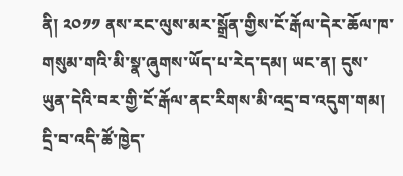ནི། ༢༠༡༡ ནས་རང་ལུས་མར་སྒྲོན་གྱིས་ངོ་རྒོལ་དེར་ཆོལ་ཁ་གསུམ་གའི་མི་སྣ་ཞུགས་ཡོད་པ་རེད་དམ། ཡང་ན། དུས་ཡུན་དེའི་བར་གྱི་ངོ་རྒོལ་ནང་རིགས་མི་འདྲ་བ་འདུག་གམ། དྲི་བ་འདི་ཚོ་ཁྱེད་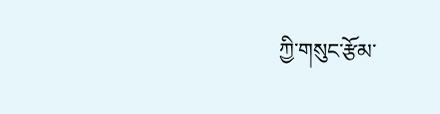ཀྱི་གསུང་རྩོམ་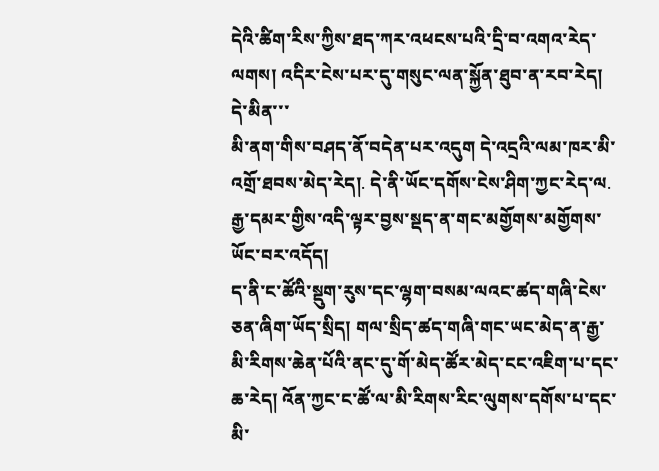དེའི་ཚིག་རིས་ཀྱིས་ཐད་ཀར་འཕངས་པའི་དྲི་བ་འགའ་རེད་ལགས། འདིར་ངེས་པར་དུ་གསུང་ལན་སྐྱོན་ཐུབ་ན་རབ་རེད། དེ་མིན་་་
མི་ནག་གིས་བཤད་ནོ་བདེན་པར་འདུག དེ་འདྲའི་ལམ་ཁར་མི་འགྲོ་ཐབས་མེད་རེད།. དེ་ནི་ཡོང་དགོས་ངེས་ཤིག་ཀྱང་རེད་ལ. རྒྱ་དམར་གྱིས་འདི་ལྟར་བྱས་སྡད་ན་གང་མགྱོགས་མགྱོགས་ཡོང་བར་འདོད།
ད་ནི་ང་ཚོའི་སྡུག་རུས་དང་ལྷག་བསམ་ལའང་ཚད་གཞི་ངེས་ཅན་ཞིག་ཡོད་སྲིད། གལ་སྲིད་ཚད་གཞི་གང་ཡང་མེད་ན་རྒྱ་མི་རིགས་ཆེན་པོའི་ནང་དུ་གོ་མེད་ཚོར་མེད་ངང་འཇིག་པ་དང་ཆ་རེད། འོན་ཀྱང་ང་ཚོ་ལ་མི་རིགས་རིང་ལུགས་དགོས་པ་དང་མི་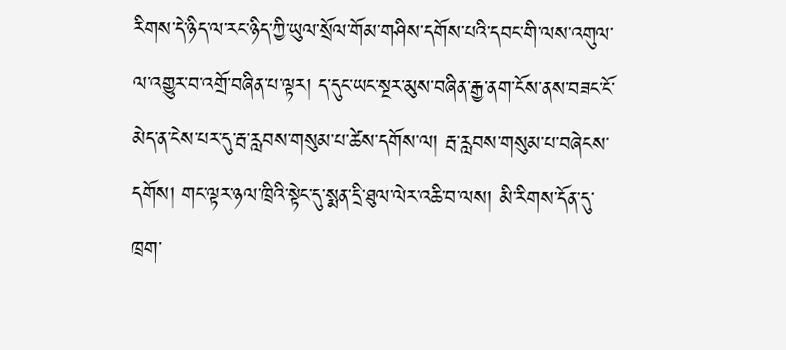རིགས་དེ་ཉིད་ལ་རང་ཉིད་ཀྱི་ཡུལ་སྲོལ་གོམ་གཤིས་དགོས་པའི་དབང་གི་ལས་འགུལ་ལ་འགྱུར་བ་འགྲོ་བཞིན་པ་ལྟར། ད་དུང་ཡང་སྔར་མུས་བཞིན་རྒྱ་ནག་ངོས་ནས་བཟང་ངོ་མེད་ན་ངེས་པར་དུ་རྦ་རླབས་གསུམ་པ་ཚེས་དགོས་ལ། རྦ་རླབས་གསུམ་པ་བཞེངས་དགོས། གང་ལྟར་ཉལ་ཁྲིའི་སྟེང་དུ་སྨན་དྲི་ཐུལ་ལེར་འཆི་བ་ལས། མི་རིགས་དོན་དུ་ཁྲག་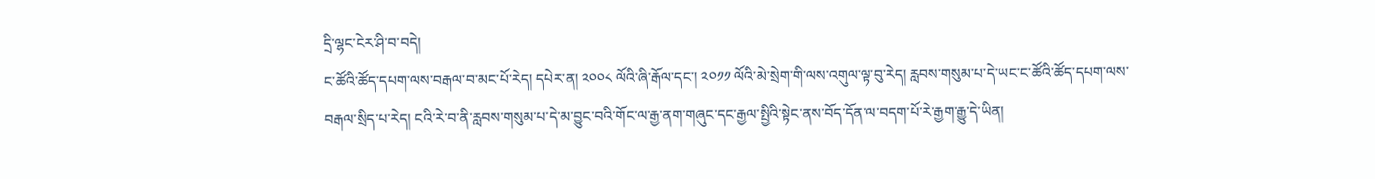དྲི་ལྷང་ངེར་ཤི་བ་བདེ།
ང་ཚོའི་ཚོད་དཔག་ལས་བརྒལ་བ་མང་པོ་རེད། དཔེར་ན། ༢༠༠༨ ལོའི་ཞི་རྒོལ་དང་། ༢༠༡༡ ལོའི་མེ་སྲེག་གི་ལས་འགུལ་ལྟ་བུ་རེད། རླབས་གསུམ་པ་དེ་ཡང་ང་ཚོའི་ཚོད་དཔག་ལས་བརྒལ་སྲིད་པ་རེད། ངའི་རེ་བ་ནི་རླབས་གསུམ་པ་དེ་མ་བྱུང་བའི་གོང་ལ་རྒྱ་ནག་གཞུང་དང་རྒྱལ་སྤྱིའི་སྟེང་ནས་བོད་དོན་ལ་བདག་པོ་རེ་རྒྱག་རྒྱུ་དེ་ཡིན།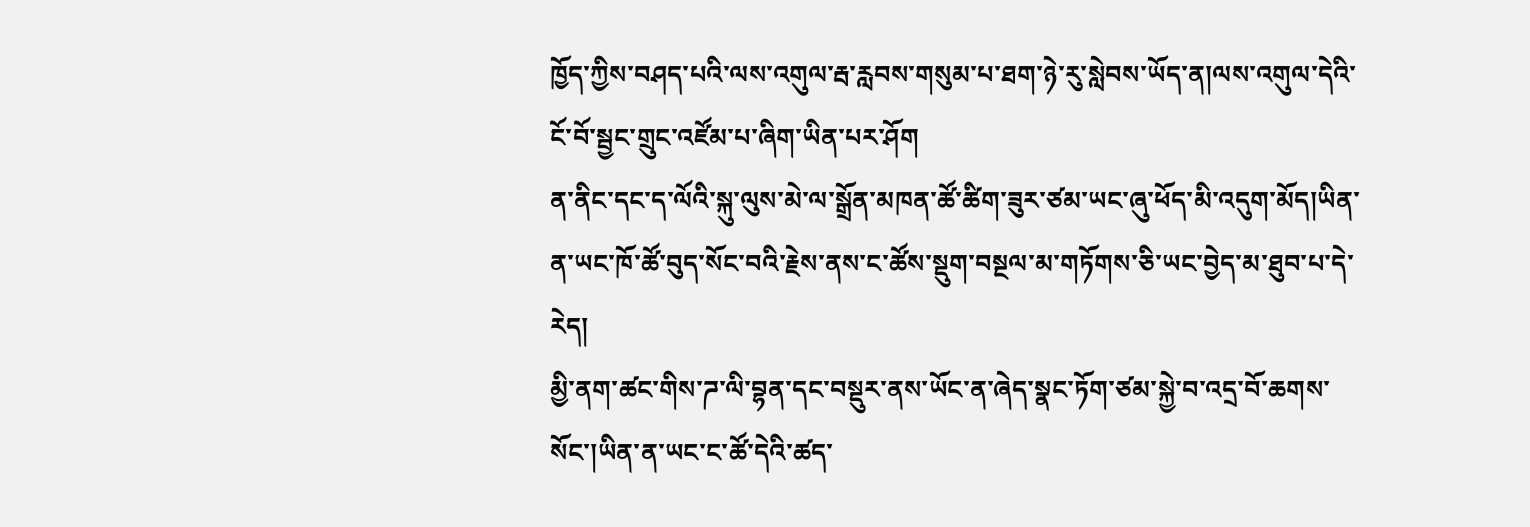ཁྱོད་ཀྱིས་བཤད་པའི་ལས་འགུལ་རྦ་རླབས་གསུམ་པ་ཐག་ཉེ་རུ་སླེབས་ཡོད་ན།ལས་འགུལ་དེའི་ངོ་བོ་སྦྱང་གྲུང་འཛོམ་པ་ཞིག་ཡིན་པར་ཤོག
ན་ནིང་དང་ད་ལོའི་སྐུ་ལུས་མེ་ལ་སྒྲོན་མཁན་ཚོ་ཚིག་ཟུར་ཙམ་ཡང་ཞུ་ཕོད་མི་འདུག་མོད།ཡིན་ན་ཡང་ཁོ་ཚོ་བུད་སོང་བའི་རྗེས་ནས་ང་ཚོས་སྡུག་བསྔལ་མ་གཏོགས་ཅི་ཡང་བྱེད་མ་ཐུབ་པ་དེ་རེད།
མྱི་ནག་ཚང་གིས་ཌ་ལི་བྷན་དང་བསྡུར་ནས་ཡོང་ན་ཞེད་སྣང་ཏོག་ཙམ་སྐྱེ་བ་འདྲ་བོ་ཆགས་སོང་།ཡིན་ན་ཡང་ང་ཚོ་དེའི་ཚད་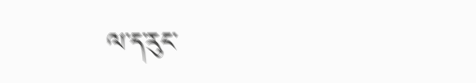ལ་ད་རུང་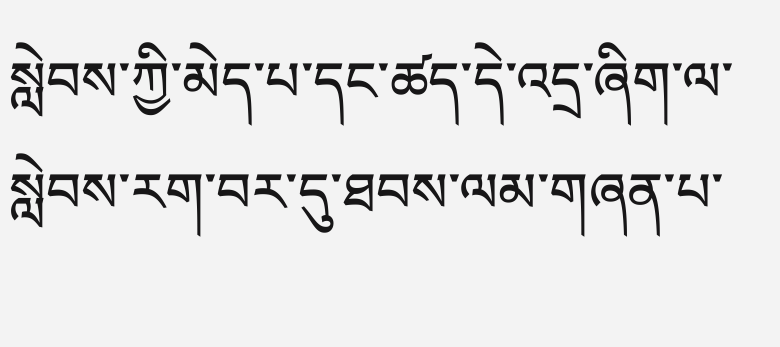སླེབས་ཀྱི་མེད་པ་དང་ཚད་དེ་འདྲ་ཞིག་ལ་སླེབས་རག་བར་དུ་ཐབས་ལམ་གཞན་པ་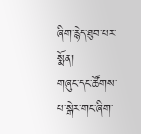ཞིག་རྙེད་ཐུབ་པར་སྨོན།
གཞུང་དང་ཚོགས་པ་སྒེར་གང་ཞིག་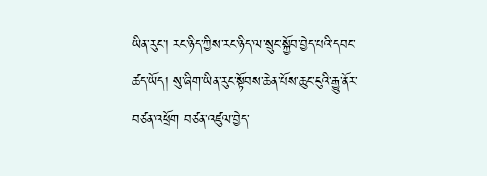ཡིན་རུང་། རང་ཉིད་ཀྱིས་རང་ཉིད་ལ་སྲུང་སྐྱོབ་བྱེད་པའི་དབང་ཚད་ཡོད། སུ་ཞིག་ཡིན་རུང་སྟོབས་ཆེན་པོས་ཆུང་ངུའི་རྒྱུ་ནོར་བཙན་འཕྲོག བཙན་འཛུལ་བྱེད་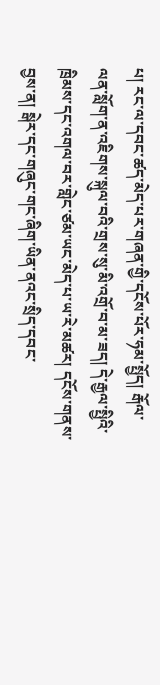པ། རང་ལ་དབང་ཚད་མེད་པར་གཞན་གྱི་དངོས་པོར་ཧམ་སྤྱོད། རྒོལ་ལན་སློག་ན་འཇིགས་སྐུལ་བའི་གྲས་སུ་མི་འགྲོ་བ་མ་ཟད། དེ་རྒྱལ་སྤྱིའི་ཁྲིམས་དང་འགལ་བར་གླེང་ཙམ་ཡང་མེད་པ་ཡ་རེ་མཚར། དངོས་གནས་བྱས་ན། སྒེར་དང་གཞུང་གང་ཞིག་ཡིན་ནའང་སྲིད་དབང་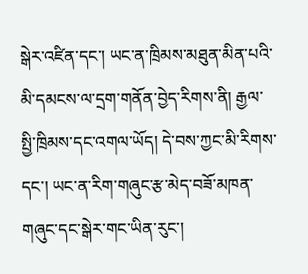སྒེར་འཛིན་དང་། ཡང་ན་ཁྲིམས་མཐུན་མིན་པའི་མི་དམངས་ལ་དྲག་གནོན་བྱེད་རིགས་ནི། རྒྱལ་སྤྱི་ཁྲིམས་དང་འགལ་ཡོད། དེ་བས་ཀྱང་མི་རིགས་དང་། ཡང་ན་རིག་གཞུང་རྩ་མེད་བཟོ་མཁན་གཞུང་དང་སྒེར་གང་ཡིན་རུང་།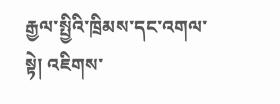རྒྱལ་སྤྱིའི་ཁྲིམས་དང་འགལ་སྟེ། འཇིགས་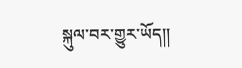སྐུལ་བར་གྱུར་ཡོད།།